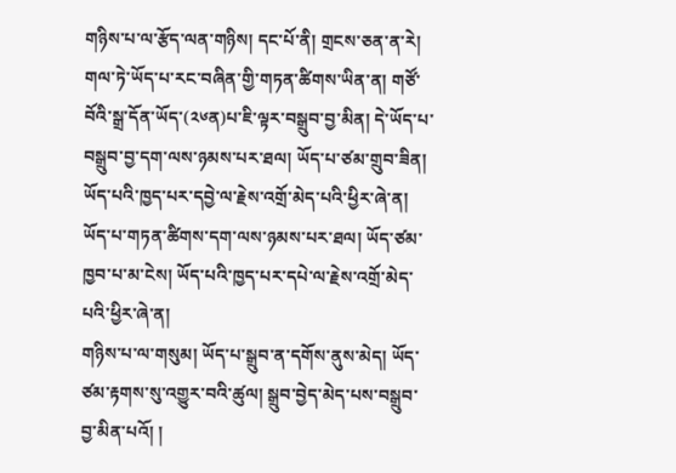གཉིས་པ་ལ་རྩོད་ལན་གཉིས། དང་པོ་ནི། གྲངས་ཅན་ན་རེ། གལ་ཏེ་ཡོད་པ་རང་བཞིན་གྱི་གཏན་ཚིགས་ཡིན་ན། གཙོ་བོའི་སྒྲ་དོན་ཡོད་(༢༦ན)པ་ཇི་ལྟར་བསྒྲུབ་བྱ་མིན། དེ་ཡོད་པ་བསྒྲུབ་བྱ་དག་ལས་ཉམས་པར་ཐལ། ཡོད་པ་ཙམ་གྲུབ་ཟིན། ཡོད་པའི་ཁྱད་པར་དབྱེ་ལ་རྗེས་འགྲོ་མེད་པའི་ཕྱིར་ཞེ་ན། ཡོད་པ་གཏན་ཚིགས་དག་ལས་ཉམས་པར་ཐལ། ཡོད་ཙམ་ཁྱབ་པ་མ་ངེས། ཡོད་པའི་ཁྱད་པར་དཔེ་ལ་རྗེས་འགྲོ་མེད་པའི་ཕྱིར་ཞེ་ན།
གཉིས་པ་ལ་གསུམ། ཡོད་པ་སྒྲུབ་ན་དགོས་ནུས་མེད། ཡོད་ཙམ་རྟགས་སུ་འགྱུར་བའི་ཚུལ། སྒྲུབ་བྱེད་མེད་པས་བསྒྲུབ་བྱ་མིན་པའོ། །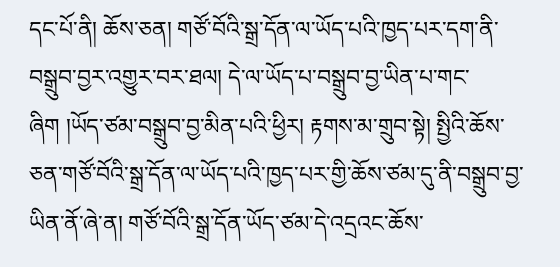དང་པོ་ནི། ཆོས་ཅན། གཙོ་བོའི་སྒྲ་དོན་ལ་ཡོད་པའི་ཁྱད་པར་དག་ནི་བསྒྲུབ་བྱར་འགྱུར་བར་ཐལ། དེ་ལ་ཡོད་པ་བསྒྲུབ་བྱ་ཡིན་པ་གང་ཞིག །ཡོད་ཙམ་བསྒྲུབ་བྱ་མིན་པའི་ཕྱིར། རྟགས་མ་གྲུབ་སྟེ། སྤྱིའི་ཆོས་ཅན་གཙོ་བོའི་སྒྲ་དོན་ལ་ཡོད་པའི་ཁྱད་པར་གྱི་ཆོས་ཙམ་དུ་ནི་བསྒྲུབ་བྱ་ཡིན་ནོ་ཞེ་ན། གཙོ་བོའི་སྒྲ་དོན་ཡོད་ཙམ་དེ་འདྲའང་ཆོས་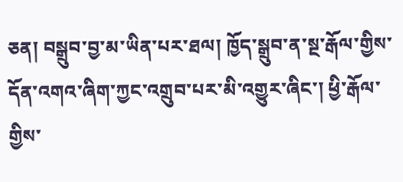ཅན། བསྒྲུབ་བྱ་མ་ཡིན་པར་ཐལ། ཁྱོད་སྒྲུབ་ན་སྔ་རྒོལ་གྱིས་དོན་འགའ་ཞིག་ཀྱང་འགྲུབ་པར་མི་འགྱུར་ཞིང་། ཕྱི་རྒོལ་གྱིས་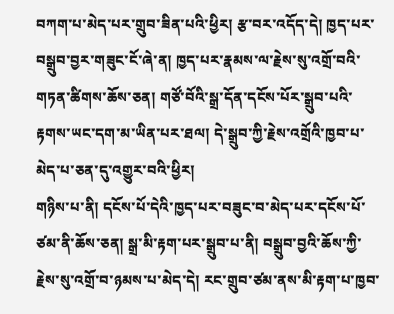བཀག་པ་མེད་པར་གྲུབ་ཟིན་པའི་ཕྱིར། རྩ་བར་འདོད་དེ། ཁྱད་པར་བསྒྲུབ་བྱར་གཟུང་ངོ་ཞེ་ན། ཁྱད་པར་རྣམས་ལ་རྗེས་སུ་འགྲོ་བའི་གཏན་ཚིགས་ཆོས་ཅན། གཙོ་བོའི་སྒྲ་དོན་དངོས་པོར་སྒྲུབ་པའི་རྟགས་ཡང་དག་མ་ཡིན་པར་ཐལ། དེ་སྒྲུབ་ཀྱི་རྗེས་འགྲོའི་ཁྱབ་པ་མེད་པ་ཅན་དུ་འགྱུར་བའི་ཕྱིར།
གཉིས་པ་ནི། དངོས་པོ་དེའི་ཁྱད་པར་བཟུང་བ་མེད་པར་དངོས་པོ་ཙམ་ནི་ཆོས་ཅན། སྒྲ་མི་རྟག་པར་སྒྲུབ་པ་ནི། བསྒྲུབ་བྱའི་ཆོས་ཀྱི་རྗེས་སུ་འགྲོ་བ་ཉམས་པ་མེད་དེ། རང་གྲུབ་ཙམ་ནས་མི་རྟག་པ་ཁྱབ་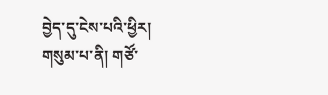བྱེད་དུ་ངེས་པའི་ཕྱིར།
གསུམ་པ་ནི། གཙོ་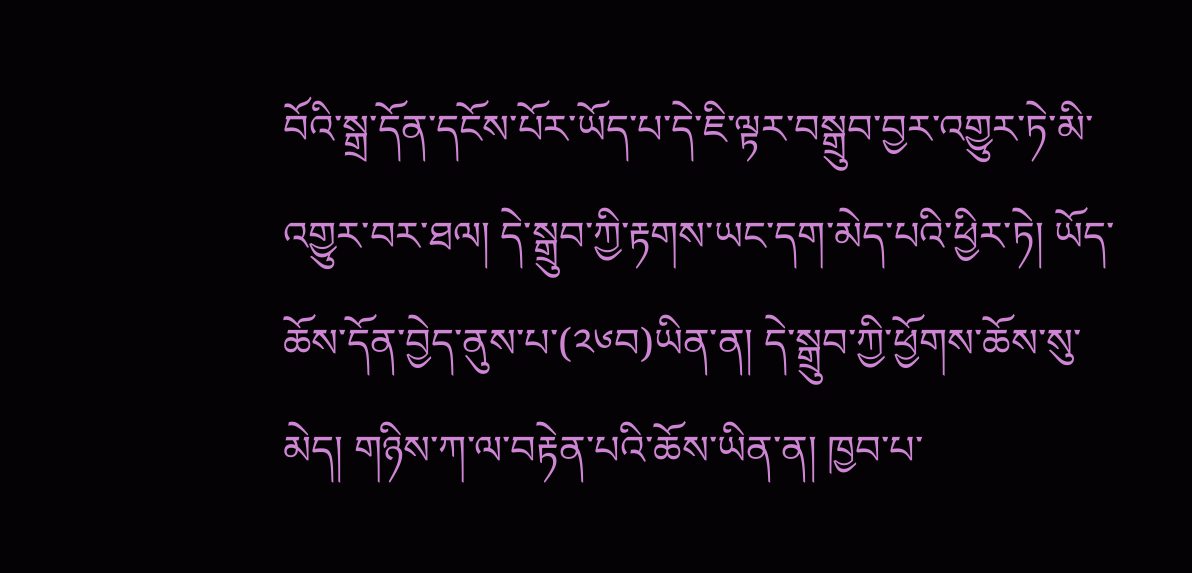བོའི་སྒྲ་དོན་དངོས་པོར་ཡོད་པ་དེ་ཇི་ལྟར་བསྒྲུབ་བྱར་འགྱུར་ཏེ་མི་འགྱུར་བར་ཐལ། དེ་སྒྲུབ་ཀྱི་རྟགས་ཡང་དག་མེད་པའི་ཕྱིར་ཏེ། ཡོད་ཆོས་དོན་བྱེད་ནུས་པ་(༢༦བ)ཡིན་ན། དེ་སྒྲུབ་ཀྱི་ཕྱོགས་ཆོས་སུ་མེད། གཉིས་ཀ་ལ་བརྟེན་པའི་ཆོས་ཡིན་ན། ཁྱབ་པ་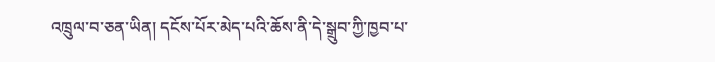འཁྲུལ་བ་ཅན་ཡིན། དངོས་པོར་མེད་པའི་ཆོས་ནི་དེ་སྒྲུབ་ཀྱི་ཁྱབ་པ་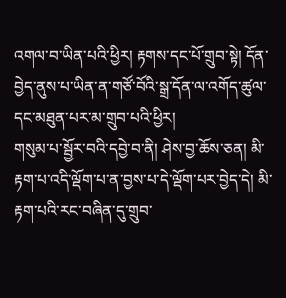འགལ་བ་ཡིན་པའི་ཕྱིར། རྟགས་དང་པོ་གྲུབ་སྟེ། དོན་བྱེད་ནུས་པ་ཡིན་ན་གཙོ་བོའི་སྒྲ་དོན་ལ་འགོད་ཚུལ་དང་མཐུན་པར་མ་གྲུབ་པའི་ཕྱིར།
གསུམ་པ་སྦྱོར་བའི་དབྱེ་བ་ནི། ཤེས་བྱ་ཆོས་ཅན། མི་རྟག་པ་འདི་ལྡོག་པ་ན་བྱས་པ་དེ་ལྡོག་པར་བྱེད་དེ། མི་རྟག་པའི་རང་བཞིན་དུ་གྲུབ་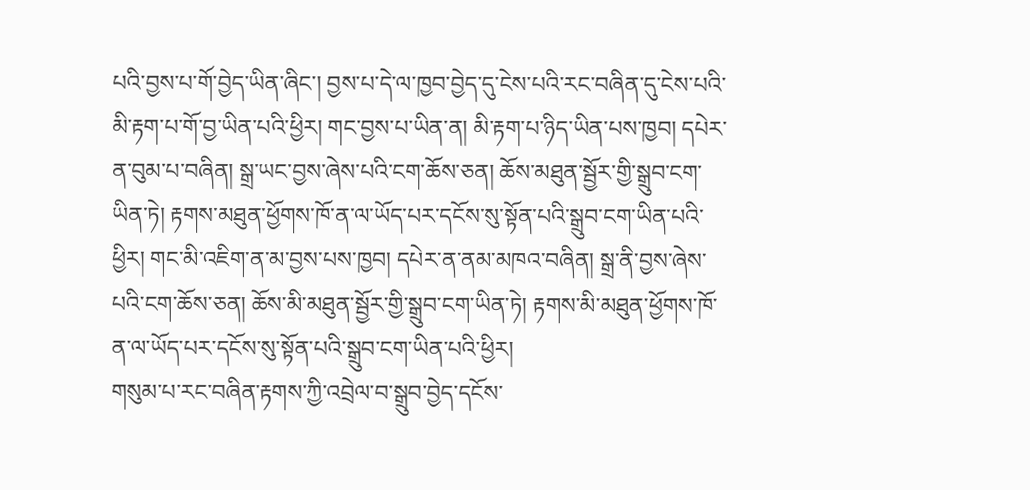པའི་བྱས་པ་གོ་བྱེད་ཡིན་ཞིང་། བྱས་པ་དེ་ལ་ཁྱབ་བྱེད་དུ་ངེས་པའི་རང་བཞིན་དུ་ངེས་པའི་མི་རྟག་པ་གོ་བྱ་ཡིན་པའི་ཕྱིར། གང་བྱས་པ་ཡིན་ན། མི་རྟག་པ་ཉིད་ཡིན་པས་ཁྱབ། དཔེར་ན་བུམ་པ་བཞིན། སྒྲ་ཡང་བྱས་ཞེས་པའི་ངག་ཆོས་ཅན། ཆོས་མཐུན་སྦྱོར་གྱི་སྒྲུབ་ངག་ཡིན་ཏེ། རྟགས་མཐུན་ཕྱོགས་ཁོ་ན་ལ་ཡོད་པར་དངོས་སུ་སྟོན་པའི་སྒྲུབ་ངག་ཡིན་པའི་ཕྱིར། གང་མི་འཇིག་ན་མ་བྱས་པས་ཁྱབ། དཔེར་ན་ནམ་མཁའ་བཞིན། སྒྲ་ནི་བྱས་ཞེས་པའི་ངག་ཆོས་ཅན། ཆོས་མི་མཐུན་སྦྱོར་གྱི་སྒྲུབ་ངག་ཡིན་ཏེ། རྟགས་མི་མཐུན་ཕྱོགས་ཁོ་ན་ལ་ཡོད་པར་དངོས་སུ་སྟོན་པའི་སྒྲུབ་ངག་ཡིན་པའི་ཕྱིར།
གསུམ་པ་རང་བཞིན་རྟགས་ཀྱི་འབྲེལ་བ་སྒྲུབ་བྱེད་དངོས་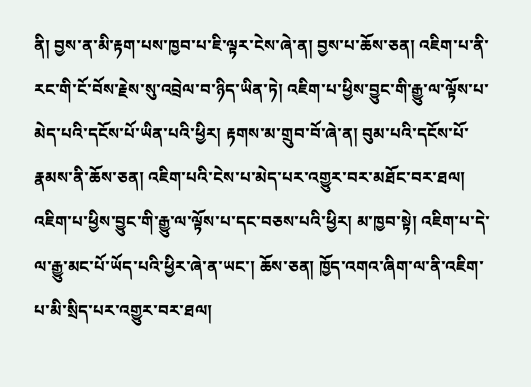ནི། བྱས་ན་མི་རྟག་པས་ཁྱབ་པ་ཇི་ལྟར་ངེས་ཞེ་ན། བྱས་པ་ཆོས་ཅན། འཇིག་པ་ནི་རང་གི་ངོ་བོས་རྗེས་སུ་འབྲེལ་བ་ཉིད་ཡིན་ཏེ། འཇིག་པ་ཕྱིས་བྱུང་གི་རྒྱུ་ལ་ལྟོས་པ་མེད་པའི་དངོས་པོ་ཡིན་པའི་ཕྱིར། རྟགས་མ་གྲུབ་བོ་ཞེ་ན། བུམ་པའི་དངོས་པོ་རྣམས་ནི་ཆོས་ཅན། འཇིག་པའི་ངེས་པ་མེད་པར་འགྱུར་བར་མཐོང་བར་ཐལ། འཇིག་པ་ཕྱིས་བྱུང་གི་རྒྱུ་ལ་ལྟོས་པ་དང་བཅས་པའི་ཕྱིར། མ་ཁྱབ་སྟེ། འཇིག་པ་དེ་ལ་རྒྱུ་མང་པོ་ཡོད་པའི་ཕྱིར་ཞེ་ན་ཡང་། ཆོས་ཅན། ཁྱོད་འགའ་ཞིག་ལ་ནི་འཇིག་པ་མི་སྲིད་པར་འགྱུར་བར་ཐལ།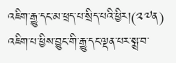འཇིག་རྒྱུ་དང་མ་ཕྲད་པ་སྲིད་པའི་ཕྱིར།(༢༧ན) འཇིག་པ་ཕྱིས་བྱུང་གི་རྒྱུ་དང་ལྡན་པར་སྨྲ་བ་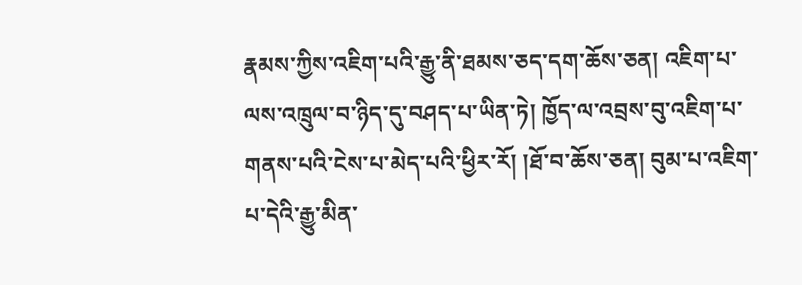རྣམས་ཀྱིས་འཇིག་པའི་རྒྱུ་ནི་ཐམས་ཅད་དག་ཆོས་ཅན། འཇིག་པ་ལས་འཁྲུལ་བ་ཉིད་དུ་བཤད་པ་ཡིན་ཏེ། ཁྱོད་ལ་འབྲས་བུ་འཇིག་པ་གནས་པའི་ངེས་པ་མེད་པའི་ཕྱིར་རོ། །ཐོ་བ་ཆོས་ཅན། བུམ་པ་འཇིག་པ་དེའི་རྒྱུ་མིན་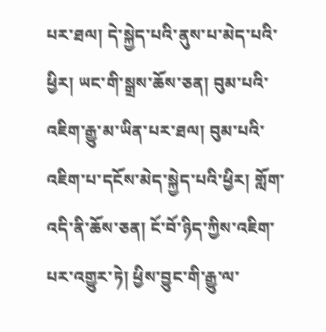པར་ཐལ། དེ་སྐྱེད་པའི་ནུས་པ་མེད་པའི་ཕྱིར། ཡང་གི་སྒྲས་ཆོས་ཅན། བུམ་པའི་འཇིག་རྒྱུ་མ་ཡིན་པར་ཐལ། བུམ་པའི་འཇིག་པ་དངོས་མེད་སྐྱེད་པའི་ཕྱིར། གློག་འདི་ནི་ཆོས་ཅན། ངོ་བོ་ཉིད་ཀྱིས་འཇིག་པར་འགྱུར་ཏེ། ཕྱིས་བྱུང་གི་རྒྱུ་ལ་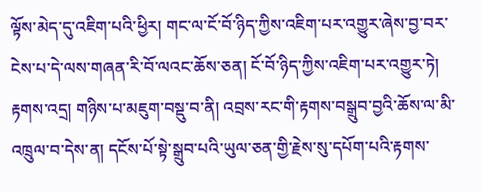ལྟོས་མེད་དུ་འཇིག་པའི་ཕྱིར། གང་ལ་ངོ་བོ་ཉིད་ཀྱིས་འཇིག་པར་འགྱུར་ཞེས་བྱ་བར་ངེས་པ་དེ་ལས་གཞན་རི་བོ་ལའང་ཆོས་ཅན། ངོ་བོ་ཉིད་ཀྱིས་འཇིག་པར་འགྱུར་ཏེ། རྟགས་འདྲ། གཉིས་པ་མཇུག་བསྡུ་བ་ནི། འབྲས་རང་གི་རྟགས་བསྒྲུབ་བྱའི་ཆོས་ལ་མི་འཁྲུལ་བ་དེས་ན། དངོས་པོ་སྟེ་སྒྲུབ་པའི་ཡུལ་ཅན་གྱི་རྗེས་སུ་དཔོག་པའི་རྟགས་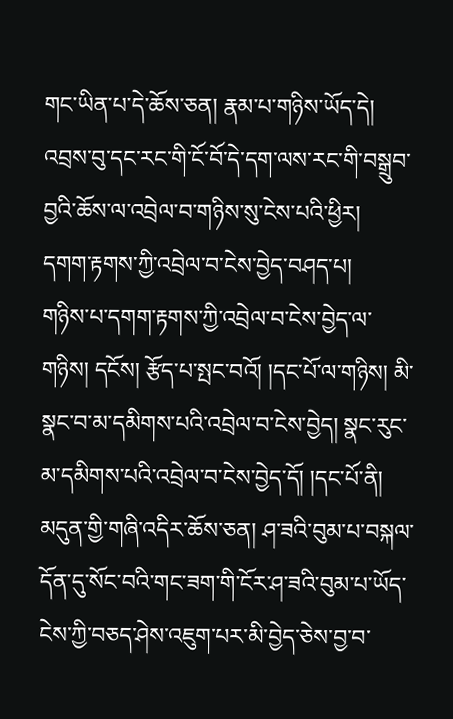གང་ཡིན་པ་དེ་ཆོས་ཅན། རྣམ་པ་གཉིས་ཡོད་དེ། འབྲས་བུ་དང་རང་གི་ངོ་བོ་དེ་དག་ལས་རང་གི་བསྒྲུབ་བྱའི་ཆོས་ལ་འབྲེལ་བ་གཉིས་སུ་ངེས་པའི་ཕྱིར།
དགག་རྟགས་ཀྱི་འབྲེལ་བ་ངེས་བྱེད་བཤད་པ།
གཉིས་པ་དགག་རྟགས་ཀྱི་འབྲེལ་བ་ངེས་བྱེད་ལ་གཉིས། དངོས། རྩོད་པ་སྤང་བའོ། །དང་པོ་ལ་གཉིས། མི་སྣང་བ་མ་དམིགས་པའི་འབྲེལ་བ་ངེས་བྱེད། སྣང་རུང་མ་དམིགས་པའི་འབྲེལ་བ་ངེས་བྱེད་དོ། །དང་པོ་ནི། མདུན་གྱི་གཞི་འདིར་ཆོས་ཅན། ཤ་ཟའི་བུམ་པ་བསྐལ་དོན་དུ་སོང་བའི་གང་ཟག་གི་ངོར་ཤ་ཟའི་བུམ་པ་ཡོད་ངེས་ཀྱི་བཅད་ཤེས་འཇུག་པར་མི་བྱེད་ཅེས་བྱ་བ་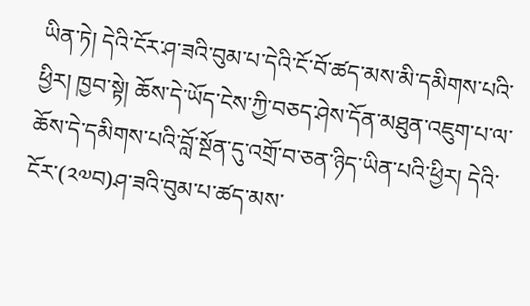ཡིན་ཏེ། དེའི་ངོར་ཤ་ཟའི་བུམ་པ་དེའི་ངོ་བོ་ཚད་མས་མི་དམིགས་པའི་ཕྱིར། ཁྱབ་སྟེ། ཆོས་དེ་ཡོད་ངེས་ཀྱི་བཅད་ཤེས་དོན་མཐུན་འཇུག་པ་ལ་ཆོས་དེ་དམིགས་པའི་བློ་སྔོན་དུ་འགྲོ་བ་ཅན་ཉིད་ཡིན་པའི་ཕྱིར། དེའི་ངོར་(༢༧བ)ཤ་ཟའི་བུམ་པ་ཚད་མས་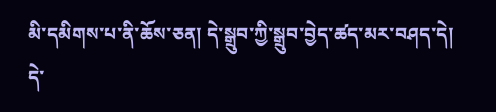མི་དམིགས་པ་ནི་ཆོས་ཅན། དེ་སྒྲུབ་ཀྱི་སྒྲུབ་བྱེད་ཚད་མར་བཤད་དེ། དེ་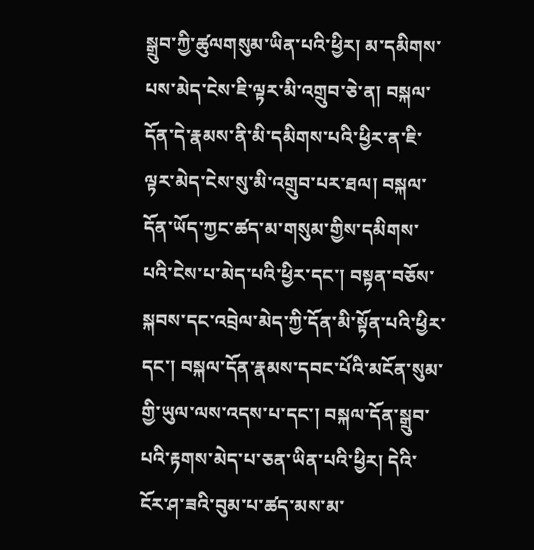སྒྲུབ་ཀྱི་ཚུལགསུམ་ཡིན་པའི་ཕྱིར། མ་དམིགས་པས་མེད་ངེས་ཇི་ལྟར་མི་འགྲུབ་ཅེ་ན། བསྐལ་དོན་དེ་རྣམས་ནི་མི་དམིགས་པའི་ཕྱིར་ན་ཇི་ལྟར་མེད་ངེས་སུ་མི་འགྲུབ་པར་ཐལ། བསྐལ་དོན་ཡོད་ཀྱང་ཚད་མ་གསུམ་གྱིས་དམིགས་པའི་ངེས་པ་མེད་པའི་ཕྱིར་དང་། བསྟན་བཅོས་སྐབས་དང་འབྲེལ་མེད་ཀྱི་དོན་མི་སྟོན་པའི་ཕྱིར་དང་། བསྐལ་དོན་རྣམས་དབང་པོའི་མངོན་སུམ་གྱི་ཡུལ་ལས་འདས་པ་དང་། བསྐལ་དོན་སྒྲུབ་པའི་རྟགས་མེད་པ་ཅན་ཡིན་པའི་ཕྱིར། དེའི་ངོར་ཤ་ཟའི་བུམ་པ་ཚད་མས་མ་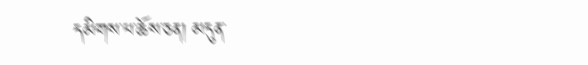དམིགས་པ་ཆོས་ཅན། མདུན་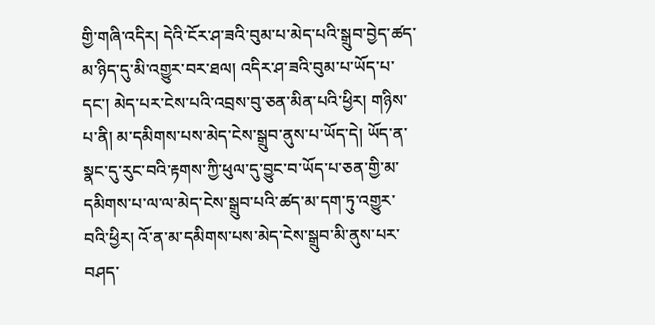གྱི་གཞི་འདིར། དེའི་ངོར་ཤ་ཟའི་བུམ་པ་མེད་པའི་སྒྲུབ་བྱེད་ཚད་མ་ཉིད་དུ་མི་འགྱུར་བར་ཐལ། འདིར་ཤ་ཟའི་བུམ་པ་ཡོད་པ་དང་། མེད་པར་ངེས་པའི་འབྲས་བུ་ཅན་མིན་པའི་ཕྱིར། གཉིས་པ་ནི། མ་དམིགས་པས་མེད་ངེས་སྒྲུབ་ནུས་པ་ཡོད་དེ། ཡོད་ན་སྣང་དུ་རུང་བའི་རྟགས་ཀྱི་ཕུལ་དུ་བྱུང་བ་ཡོད་པ་ཅན་གྱི་མ་དམིགས་པ་ལ་ལ་མེད་ངེས་སྒྲུབ་པའི་ཚད་མ་དག་ཏུ་འགྱུར་བའི་ཕྱིར། འོ་ན་མ་དམིགས་པས་མེད་ངེས་སྒྲུབ་མི་ནུས་པར་བཤད་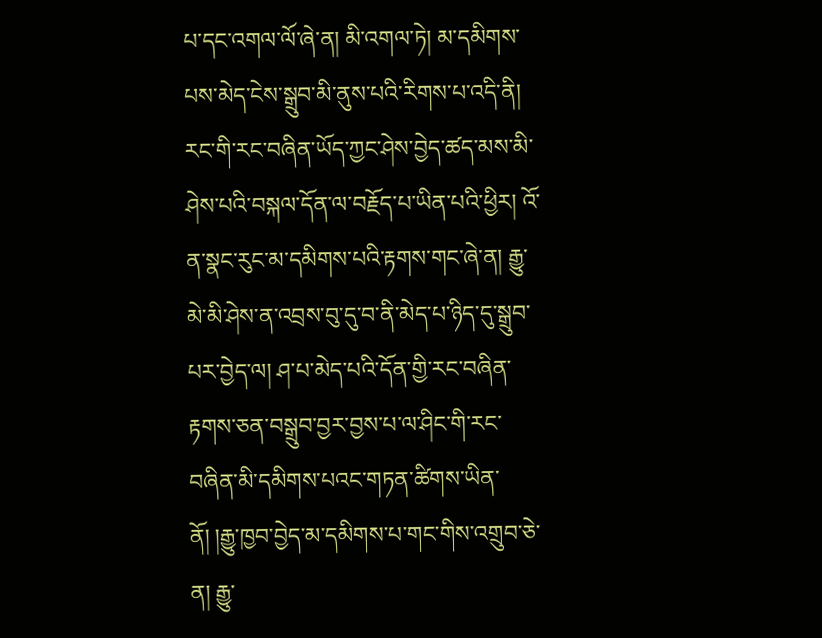པ་དང་འགལ་ལོ་ཞེ་ན། མི་འགལ་ཏེ། མ་དམིགས་པས་མེད་ངེས་སྒྲུབ་མི་ནུས་པའི་རིགས་པ་འདི་ནི། རང་གི་རང་བཞིན་ཡོད་ཀྱང་ཤེས་བྱེད་ཚད་མས་མི་ཤེས་པའི་བསྐལ་དོན་ལ་བརྗོད་པ་ཡིན་པའི་ཕྱིར། འོ་ན་སྣང་རུང་མ་དམིགས་པའི་རྟགས་གང་ཞེ་ན། རྒྱུ་མེ་མི་ཤེས་ན་འབྲས་བུ་དུ་བ་ནི་མེད་པ་ཉིད་དུ་སྒྲུབ་པར་བྱེད་ལ། ཤ་པ་མེད་པའི་དོན་གྱི་རང་བཞིན་རྟགས་ཅན་བསྒྲུབ་བྱར་བྱས་པ་ལ་ཤིང་གི་རང་བཞིན་མི་དམིགས་པའང་གཏན་ཚིགས་ཡིན་ནོ། །རྒྱུ་ཁྱབ་བྱེད་མ་དམིགས་པ་གང་གིས་འགྲུབ་ཅེ་ན། རྒྱུ་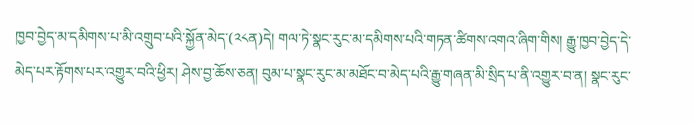ཁྱབ་བྱེད་མ་དམིགས་པ་མི་འགྲུབ་པའི་སྐྱོན་མེད་(༢༨ན)དེ། གལ་ཏེ་སྣང་རུང་མ་དམིགས་པའི་གཏན་ཚིགས་འགའ་ཞིག་གིས། རྒྱུ་ཁྱབ་བྱེད་དེ་མེད་པར་རྟོགས་པར་འགྱུར་བའི་ཕྱིར། ཤེས་བྱ་ཆོས་ཅན། བུམ་པ་སྣང་རུང་མ་མཐོང་བ་མེད་པའི་རྒྱུ་གཞན་མི་སྲིད་པ་ནི་འགྱུར་བ་ན། སྣང་རུང་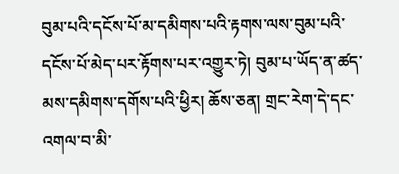བུམ་པའི་དངོས་པོ་མ་དམིགས་པའི་རྟགས་ལས་བུམ་པའི་དངོས་པོ་མེད་པར་རྟོགས་པར་འགྱུར་ཏེ། བུམ་པ་ཡོད་ན་ཚད་མས་དམིགས་དགོས་པའི་ཕྱིར། ཆོས་ཅན། གྲང་རེག་དེ་དང་འགལ་བ་མི་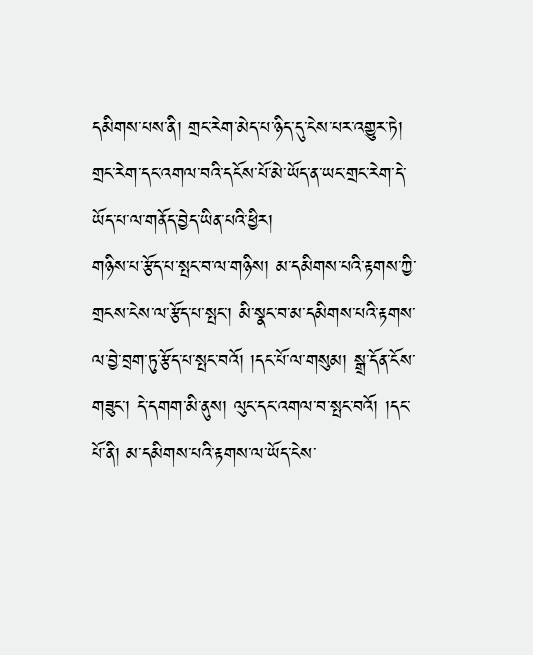དམིགས་པས་ནི། གྲང་རེག་མེད་པ་ཉིད་དུ་ངེས་པར་འགྱུར་ཏེ། གྲང་རེག་དང་འགལ་བའི་དངོས་པོ་མེ་ཡོད་ན་ཡང་གྲང་རེག་དེ་ཡོད་པ་ལ་གནོད་བྱེད་ཡིན་པའི་ཕྱིར།
གཉིས་པ་རྩོད་པ་སྤང་བ་ལ་གཉིས། མ་དམིགས་པའི་རྟགས་ཀྱི་གྲངས་ངེས་ལ་རྩོད་པ་སྤང་། མི་སྣང་བ་མ་དམིགས་པའི་རྟགས་ལ་བྱེ་བྲག་ཏུ་རྩོད་པ་སྤང་བའོ། །དང་པོ་ལ་གསུམ། སྒྲ་དོན་ངོས་གཟུང་། དེ་དགག་མི་ནུས། ལུང་དང་འགལ་བ་སྤང་བའོ། །དང་པོ་ནི། མ་དམིགས་པའི་རྟགས་ལ་ཡོད་ངེས་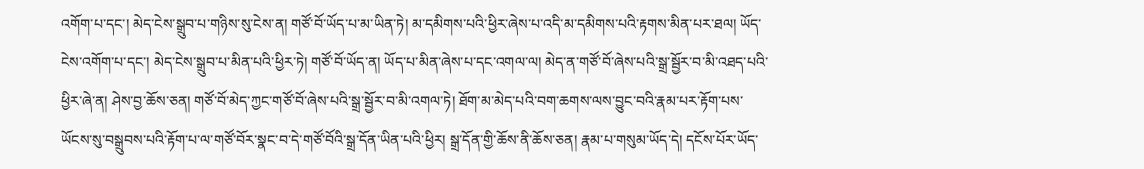འགོག་པ་དང་། མེད་ངེས་སྒྲུབ་པ་གཉིས་སུ་ངེས་ན། གཙོ་བོ་ཡོད་པ་མ་ཡིན་ཏེ། མ་དམིགས་པའི་ཕྱིར་ཞེས་པ་འདི་མ་དམིགས་པའི་རྟགས་མིན་པར་ཐལ། ཡོད་ངེས་འགོག་པ་དང་། མེད་ངེས་སྒྲུབ་པ་མིན་པའི་ཕྱིར་ཏེ། གཙོ་བོ་ཡོད་ན། ཡོད་པ་མིན་ཞེས་པ་དང་འགལ་ལ། མེད་ན་གཙོ་བོ་ཞེས་པའི་སྒྲ་སྦྱོར་བ་མི་འཐད་པའི་ཕྱིར་ཞེ་ན། ཤེས་བྱ་ཆོས་ཅན། གཙོ་བོ་མེད་ཀྱང་གཙོ་བོ་ཞེས་པའི་སྒྲ་སྦྱོར་བ་མི་འགལ་ཏེ། ཐོག་མ་མེད་པའི་བག་ཆགས་ལས་བྱུང་བའི་རྣམ་པར་རྟོག་པས་ཡོངས་སུ་བསྒྲུབས་པའི་རྟོག་པ་ལ་གཙོ་བོར་སྣང་བ་དེ་གཙོ་བོའི་སྒྲ་དོན་ཡིན་པའི་ཕྱིར། སྒྲ་དོན་གྱི་ཆོས་ནི་ཆོས་ཅན། རྣམ་པ་གསུམ་ཡོད་དེ། དངོས་པོར་ཡོད་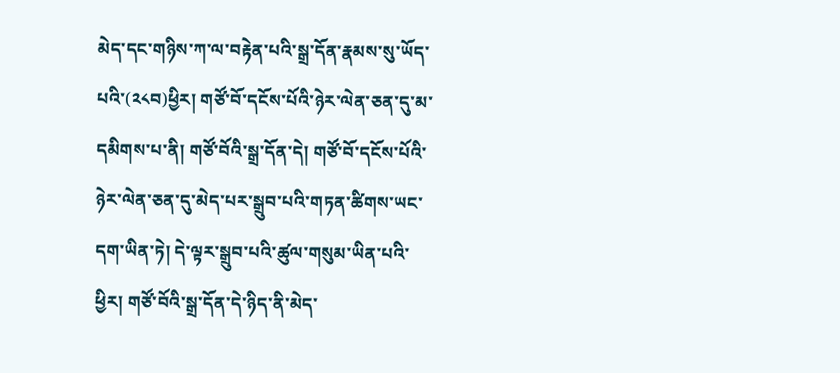མེད་དང་གཉིས་ཀ་ལ་བརྟེན་པའི་སྒྲ་དོན་རྣམས་སུ་ཡོད་པའི་(༢༨བ)ཕྱིར། གཙོ་བོ་དངོས་པོའི་ཉེར་ལེན་ཅན་དུ་མ་དམིགས་པ་ནི། གཙོ་བོའི་སྒྲ་དོན་དེ། གཙོ་བོ་དངོས་པོའི་ཉེར་ལེན་ཅན་དུ་མེད་པར་སྒྲུབ་པའི་གཏན་ཚིགས་ཡང་དག་ཡིན་ཏེ། དེ་ལྟར་སྒྲུབ་པའི་ཚུལ་གསུམ་ཡིན་པའི་ཕྱིར། གཙོ་བོའི་སྒྲ་དོན་དེ་ཉིད་ནི་མེད་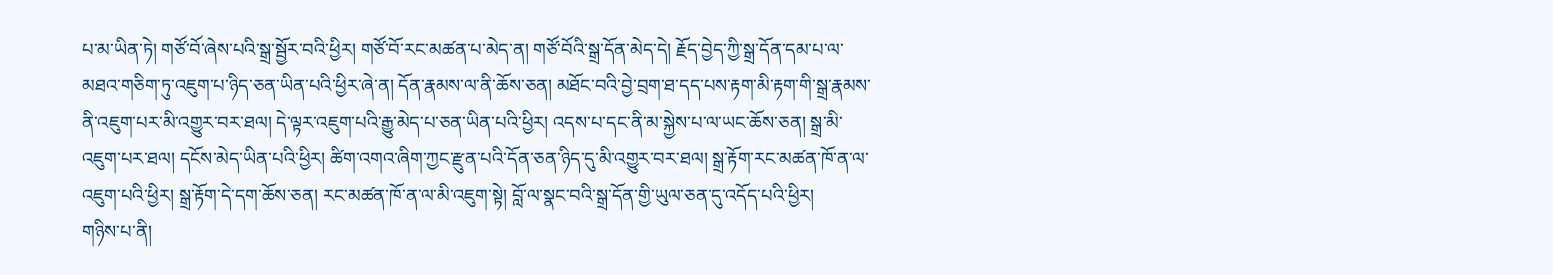པ་མ་ཡིན་ཏེ། གཙོ་བོ་ཞེས་པའི་སྒྲ་སྦྱོར་བའི་ཕྱིར། གཙོ་བོ་རང་མཚན་པ་མེད་ན། གཙོ་བོའི་སྒྲ་དོན་མེད་དེ། རྗོད་བྱེད་ཀྱི་སྒྲ་དོན་དམ་པ་ལ་མཐའ་གཅིག་ཏུ་འཇུག་པ་ཉིད་ཅན་ཡིན་པའི་ཕྱིར་ཞེ་ན། དོན་རྣམས་ལ་ནི་ཆོས་ཅན། མཐོང་བའི་བྱེ་བྲག་ཐ་དད་པས་རྟག་མི་རྟག་གི་སྒྲ་རྣམས་ནི་འཇུག་པར་མི་འགྱུར་བར་ཐལ། དེ་ལྟར་འཇུག་པའི་རྒྱུ་མེད་པ་ཅན་ཡིན་པའི་ཕྱིར། འདས་པ་དང་ནི་མ་སྐྱེས་པ་ལ་ཡང་ཆོས་ཅན། སྒྲ་མི་འཇུག་པར་ཐལ། དངོས་མེད་ཡིན་པའི་ཕྱིར། ཚིག་འགའ་ཞིག་ཀྱང་རྫུན་པའི་དོན་ཅན་ཉིད་དུ་མི་འགྱུར་བར་ཐལ། སྒྲ་རྟོག་རང་མཚན་ཁོ་ན་ལ་འཇུག་པའི་ཕྱིར། སྒྲ་རྟོག་དེ་དག་ཆོས་ཅན། རང་མཚན་ཁོ་ན་ལ་མི་འཇུག་སྟེ། བློ་ལ་སྣང་བའི་སྒྲ་དོན་གྱི་ཡུལ་ཅན་དུ་འདོད་པའི་ཕྱིར།
གཉིས་པ་ནི།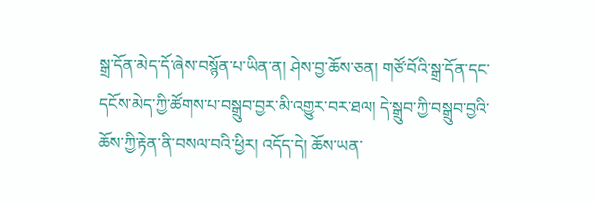སྒྲ་དོན་མེད་དོ་ཞེས་བསྙོན་པ་ཡིན་ན། ཤེས་བྱ་ཆོས་ཅན། གཙོ་བོའི་སྒྲ་དོན་དང་དངོས་མེད་ཀྱི་ཚོགས་པ་བསྒྲུབ་བྱར་མི་འགྱུར་བར་ཐལ། དེ་སྒྲུབ་ཀྱི་བསྒྲུབ་བྱའི་ཆོས་ཀྱི་རྟེན་ནི་བསལ་བའི་ཕྱིར། འདོད་དེ། ཆོས་ཡན་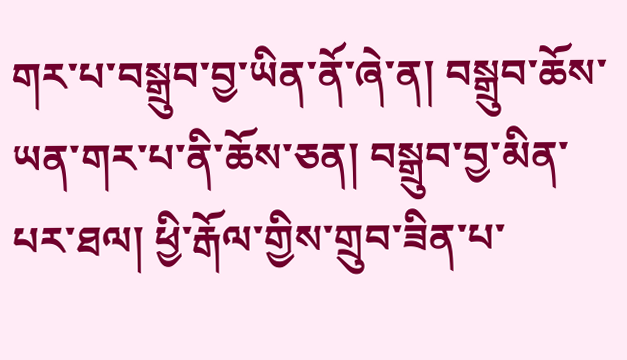གར་པ་བསྒྲུབ་བྱ་ཡིན་ནོ་ཞེ་ན། བསྒྲུབ་ཆོས་ཡན་གར་པ་ནི་ཆོས་ཅན། བསྒྲུབ་བྱ་མིན་པར་ཐལ། ཕྱི་རྒོལ་གྱིས་གྲུབ་ཟིན་པ་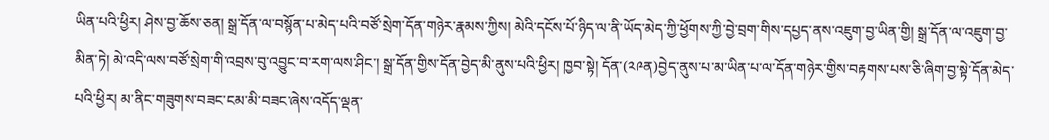ཡིན་པའི་ཕྱིར། ཤེས་བྱ་ཆོས་ཅན། སྒྲ་དོན་ལ་བསྙོན་པ་མེད་པའི་བཙོ་སྲེག་དོན་གཉེར་རྣམས་ཀྱིས། མེའི་དངོས་པོ་ཉིད་ལ་ནི་ཡོད་མེད་ཀྱི་ཕྱོགས་ཀྱི་བྱེ་བྲག་གིས་དཔྱད་ནས་འཇུག་བྱ་ཡིན་གྱི། སྒྲ་དོན་ལ་འཇུག་བྱ་མིན་ཏེ། མེ་འདི་ལས་བཙོ་སྲེག་གི་འབྲས་བུ་འབྱུང་བ་རག་ལས་ཤིང་། སྒྲ་དོན་གྱིས་དོན་བྱེད་མི་ནུས་པའི་ཕྱིར། ཁྱབ་སྟེ། དོན་(༢༩ན)བྱེད་ནུས་པ་མ་ཡིན་པ་ལ་དོན་གཉེར་གྱིས་བརྟགས་པས་ཅི་ཞིག་བྱ་སྟེ་དོན་མེད་པའི་ཕྱིར། མ་ནིང་གཟུགས་བཟང་ངམ་མི་བཟང་ཞེས་འདོད་ལྡན་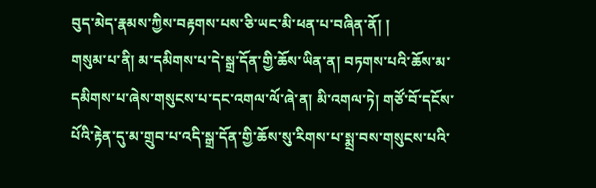བུད་མེད་རྣམས་ཀྱིས་བརྟགས་པས་ཅི་ཡང་མི་ཕན་པ་བཞིན་ནོ། །
གསུམ་པ་ནི། མ་དམིགས་པ་དེ་སྒྲ་དོན་གྱི་ཆོས་ཡིན་ན། བཏགས་པའི་ཆོས་མ་དམིགས་པ་ཞེས་གསུངས་པ་དང་འགལ་ལོ་ཞེ་ན། མི་འགལ་ཏེ། གཙོ་བོ་དངོས་པོའི་རྟེན་དུ་མ་གྲུབ་པ་འདི་སྒྲ་དོན་གྱི་ཆོས་སུ་རིགས་པ་སྨྲ་བས་གསུངས་པའི་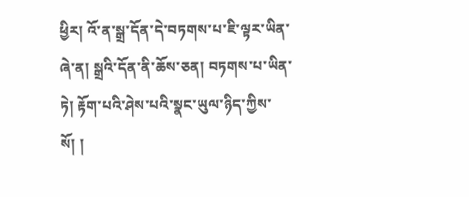ཕྱིར། འོ་ན་སྒྲ་དོན་དེ་བཏགས་པ་ཇི་ལྟར་ཡིན་ཞེ་ན། སྒྲའི་དོན་ནི་ཆོས་ཅན། བཏགས་པ་ཡིན་ཏེ། རྟོག་པའི་ཤེས་པའི་སྣང་ཡུལ་ཉིད་ཀྱིས་སོ། །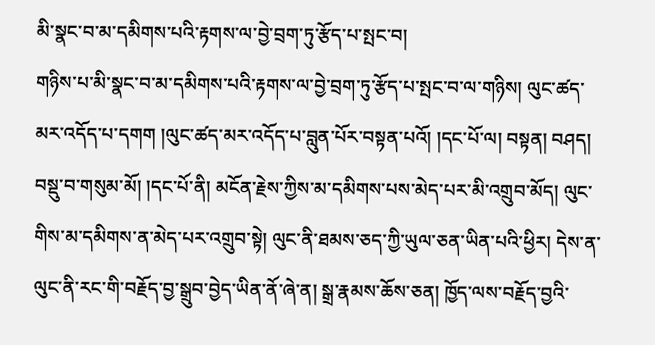མི་སྣང་བ་མ་དམིགས་པའི་རྟགས་ལ་བྱེ་བྲག་ཏུ་རྩོད་པ་སྤང་བ།
གཉིས་པ་མི་སྣང་བ་མ་དམིགས་པའི་རྟགས་ལ་བྱེ་བྲག་ཏུ་རྩོད་པ་སྤང་བ་ལ་གཉིས། ལུང་ཚད་མར་འདོད་པ་དགག །ལུང་ཚད་མར་འདོད་པ་བླུན་པོར་བསྟན་པའོ། །དང་པོ་ལ། བསྟན། བཤད། བསྡུ་བ་གསུམ་མོ། །དང་པོ་ནི། མངོན་རྗེས་ཀྱིས་མ་དམིགས་པས་མེད་པར་མི་འགྲུབ་མོད། ལུང་གིས་མ་དམིགས་ན་མེད་པར་འགྲུབ་སྟེ། ལུང་ནི་ཐམས་ཅད་ཀྱི་ཡུལ་ཅན་ཡིན་པའི་ཕྱིར། དེས་ན་ལུང་ནི་རང་གི་བརྗོད་བྱ་སྒྲུབ་བྱེད་ཡིན་ནོ་ཞེ་ན། སྒྲ་རྣམས་ཆོས་ཅན། ཁྱོད་ལས་བརྗོད་བྱའི་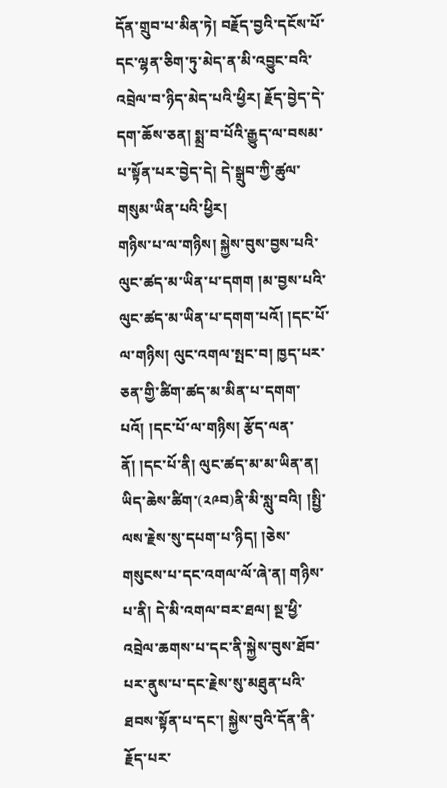དོན་གྲུབ་པ་མིན་ཏེ། བརྗོད་བྱའི་དངོས་པོ་དང་ལྷན་ཅིག་ཏུ་མེད་ན་མི་འབྱུང་བའི་འབྲེལ་བ་ཉིད་མེད་པའི་ཕྱིར། རྗོད་བྱེད་དེ་དག་ཆོས་ཅན། སྨྲ་བ་པོའི་རྒྱུད་ལ་བསམ་པ་སྟོན་པར་བྱེད་དེ། དེ་སྒྲུབ་ཀྱི་ཚུལ་གསུམ་ཡིན་པའི་ཕྱིར།
གཉིས་པ་ལ་གཉིས། སྐྱེས་བུས་བྱས་པའི་ལུང་ཚད་མ་ཡིན་པ་དགག །མ་བྱས་པའི་ལུང་ཚད་མ་ཡིན་པ་དགག་པའོ། །དང་པོ་ལ་གཉིས། ལུང་འགལ་སྤང་བ། ཁྱད་པར་ཅན་གྱི་ཚིག་ཚད་མ་མིན་པ་དགག་པའོ། །དང་པོ་ལ་གཉིས། རྩོད་ལན་ནོ། །དང་པོ་ནི། ལུང་ཚད་མ་མ་ཡིན་ན། ཡིད་ཆེས་ཚིག་(༢༩བ)ནི་མི་སླུ་བའི། །སྤྱི་ལས་རྗེས་སུ་དཔག་པ་ཉིད། །ཅེས་གསུངས་པ་དང་འགལ་ལོ་ཞེ་ན། གཉིས་པ་ནི། དེ་མི་འགལ་བར་ཐལ། སྔ་ཕྱི་འབྲེལ་ཆགས་པ་དང་ནི་སྐྱེས་བུས་ཐོབ་པར་ནུས་པ་དང་རྗེས་སུ་མཐུན་པའི་ཐབས་སྟོན་པ་དང་། སྐྱེས་བུའི་དོན་ནི་རྗོད་པར་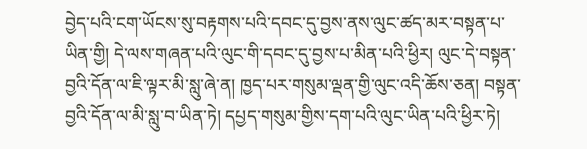བྱེད་པའི་ངག་ཡོངས་སུ་བརྟགས་པའི་དབང་དུ་བྱས་ནས་ལུང་ཚད་མར་བསྟན་པ་ཡིན་གྱི། དེ་ལས་གཞན་པའི་ལུང་གི་དབང་དུ་བྱས་པ་མིན་པའི་ཕྱིར། ལུང་དེ་བསྟན་བྱའི་དོན་ལ་ཇི་ལྟར་མི་སླུ་ཞེ་ན། ཁྱད་པར་གསུམ་ལྡན་གྱི་ལུང་འདི་ཆོས་ཅན། བསྟན་བྱའི་དོན་ལ་མི་སླུ་བ་ཡིན་ཏེ། དཔྱད་གསུམ་གྱིས་དག་པའི་ལུང་ཡིན་པའི་ཕྱིར་ཏེ།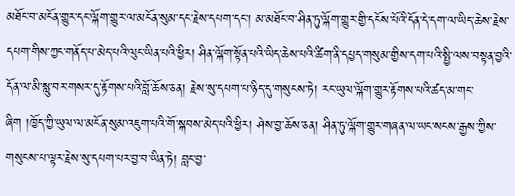མཐོང་བ་མངོན་གྱུར་དང་ལྐོག་གྱུར་ལ་མངོན་སུམ་དང་རྗེས་དཔག་དང་། མ་མཐོང་བ་ཤིན་ཏུ་ལྐོག་གྱུར་གྱི་དངོས་པོའི་དོན་དེ་དག་ལ་ཡིད་ཆེས་རྗེས་དཔག་གིས་ཀྱང་གནོད་པ་མེད་པའི་ལུང་ཡིན་པའི་ཕྱིར། ཤིན་ལྐོག་སྟོན་པའི་ཡིད་ཆེས་པའི་ཚིག་ནི་དཔྱད་གསུམ་གྱིས་དག་པའི་སྤྱི་ལས་བསྟན་བྱའི་དོན་ལ་མི་སླུ་བར་གསར་དུ་རྟོགས་པའི་བློ་ཆོས་ཅན། རྗེས་སུ་དཔག་པ་ཉིད་དུ་གསུངས་ཏེ། རང་ཡུལ་ལྐོག་གྱུར་རྟོགས་པའི་ཚད་མ་གང་ཞིག །ཁྱོད་ཀྱི་ཡུལ་ལ་མངོན་སུམ་འཇུག་པའི་གོ་སྐབས་མེད་པའི་ཕྱིར། ཤེས་བྱ་ཆོས་ཅན། ཤིན་ཏུ་ལྐོག་གྱུར་གཞན་ལ་ཡང་སངས་རྒྱས་ཀྱིས་གསུངས་པ་ལྟར་རྗེས་སུ་དཔག་པར་བྱ་བ་ཡིན་ཏེ། བླང་བྱ་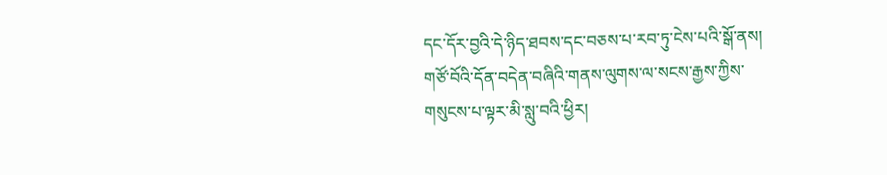དང་དོར་བྱའི་དེ་ཉིད་ཐབས་དང་བཅས་པ་རབ་ཏུ་ངེས་པའི་སྒོ་ནས། གཙོ་བོའི་དོན་བདེན་བཞིའི་གནས་ལུགས་ལ་སངས་རྒྱས་ཀྱིས་གསུངས་པ་ལྟར་མི་སླུ་བའི་ཕྱིར།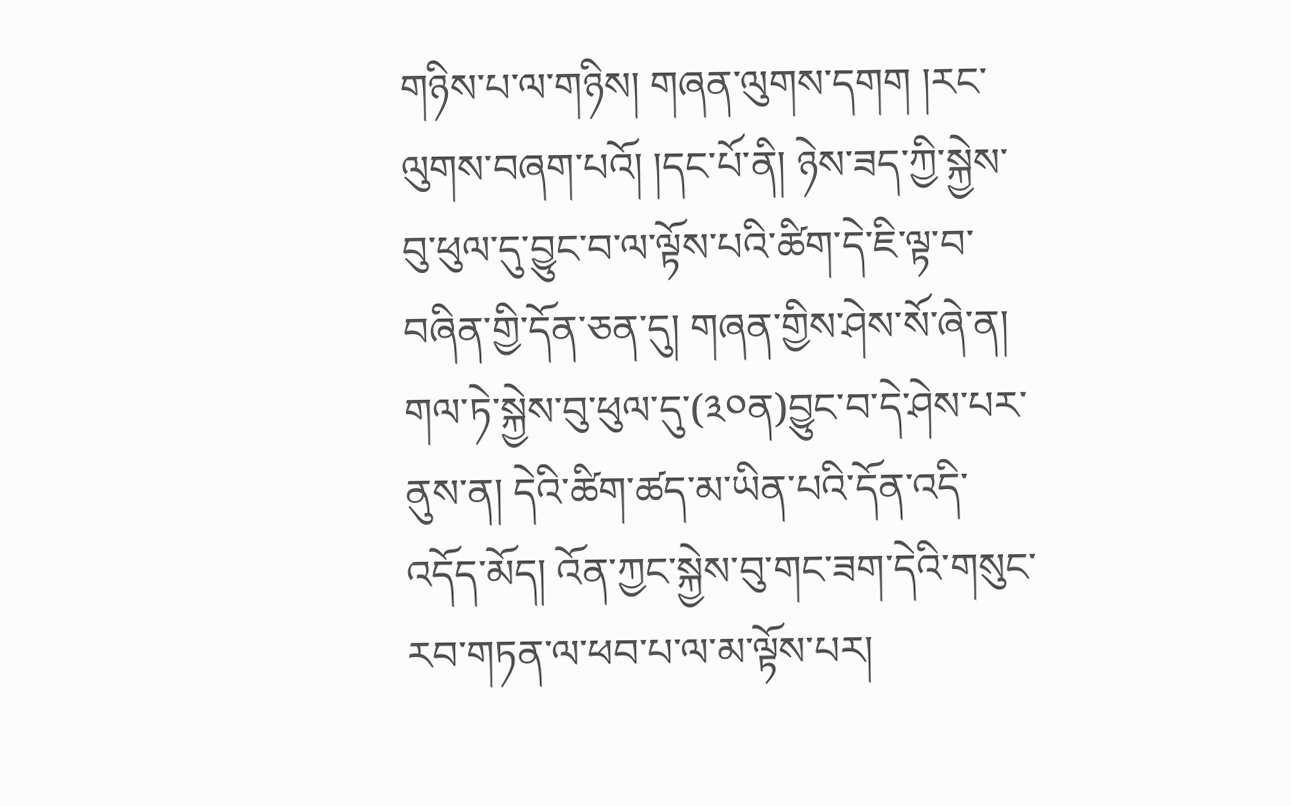གཉིས་པ་ལ་གཉིས། གཞན་ལུགས་དགག །རང་ལུགས་བཞག་པའོ། །དང་པོ་ནི། ཉེས་ཟད་ཀྱི་སྐྱེས་བུ་ཕུལ་དུ་བྱུང་བ་ལ་ལྟོས་པའི་ཚིག་དེ་ཇི་ལྟ་བ་བཞིན་གྱི་དོན་ཅན་དུ། གཞན་གྱིས་ཤེས་སོ་ཞེ་ན། གལ་ཏེ་སྐྱེས་བུ་ཕུལ་དུ་(༣༠ན)བྱུང་བ་དེ་ཤེས་པར་ནུས་ན། དེའི་ཚིག་ཚད་མ་ཡིན་པའི་དོན་འདི་འདོད་མོད། འོན་ཀྱང་སྐྱེས་བུ་གང་ཟག་དེའི་གསུང་རབ་གཏན་ལ་ཕབ་པ་ལ་མ་ལྟོས་པར།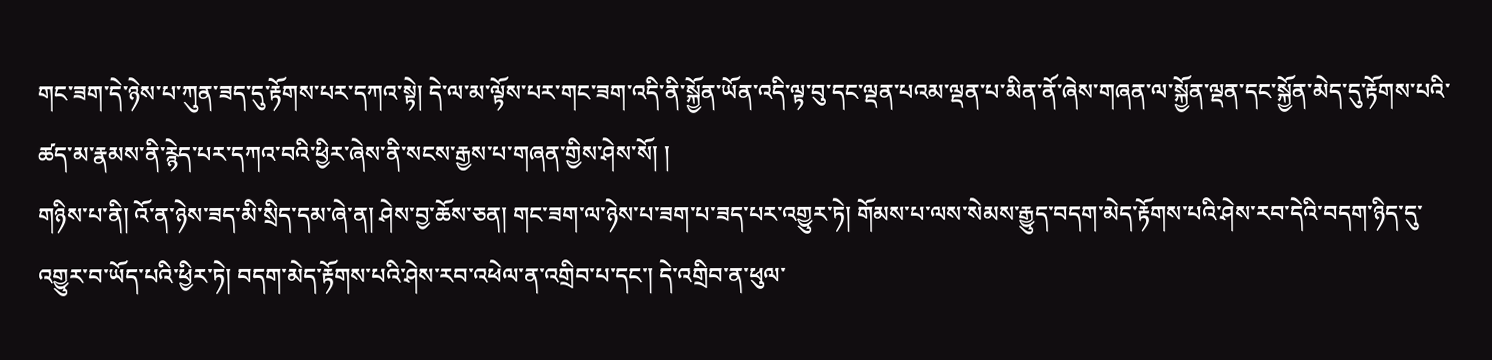གང་ཟག་དེ་ཉེས་པ་ཀུན་ཟད་དུ་རྟོགས་པར་དཀའ་སྟེ། དེ་ལ་མ་ལྟོས་པར་གང་ཟག་འདི་ནི་སྐྱོན་ཡོན་འདི་ལྟ་བུ་དང་ལྡན་པའམ་ལྡན་པ་མིན་ནོ་ཞེས་གཞན་ལ་སྐྱོན་ལྡན་དང་སྐྱོན་མེད་དུ་རྟོགས་པའི་ཚད་མ་རྣམས་ནི་རྙེད་པར་དཀའ་བའི་ཕྱིར་ཞེས་ནི་སངས་རྒྱས་པ་གཞན་གྱིས་ཤེས་སོ། །
གཉིས་པ་ནི། འོ་ན་ཉེས་ཟད་མི་སྲིད་དམ་ཞེ་ན། ཤེས་བྱ་ཆོས་ཅན། གང་ཟག་ལ་ཉེས་པ་ཟག་པ་ཟད་པར་འགྱུར་ཏེ། གོམས་པ་ལས་སེམས་རྒྱུད་བདག་མེད་རྟོགས་པའི་ཤེས་རབ་དེའི་བདག་ཉིད་དུ་འགྱུར་བ་ཡོད་པའི་ཕྱིར་ཏེ། བདག་མེད་རྟོགས་པའི་ཤེས་རབ་འཕེལ་ན་འགྲིབ་པ་དང་། དེ་འགྲིབ་ན་ཕུལ་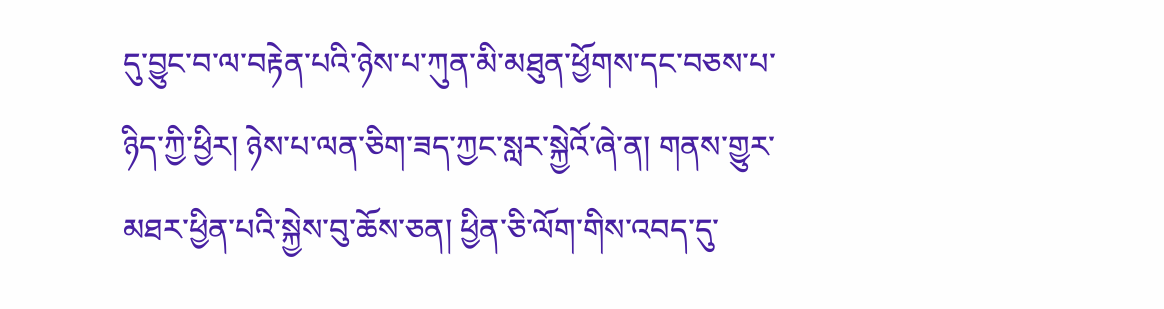དུ་བྱུང་བ་ལ་བརྟེན་པའི་ཉེས་པ་ཀུན་མི་མཐུན་ཕྱོགས་དང་བཅས་པ་ཉིད་ཀྱི་ཕྱིར། ཉེས་པ་ལན་ཅིག་ཟད་ཀྱང་སླར་སྐྱེའོ་ཞེ་ན། གནས་གྱུར་མཐར་ཕྱིན་པའི་སྐྱེས་བུ་ཆོས་ཅན། ཕྱིན་ཅི་ལོག་གིས་འབད་དུ་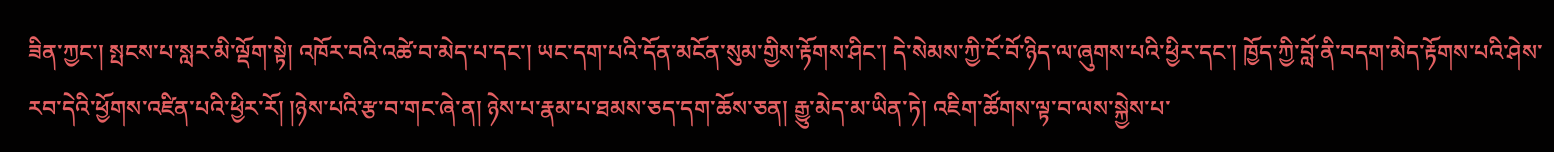ཟིན་ཀྱང་། སྤངས་པ་སླར་མི་ལྡོག་སྟེ། འཁོར་བའི་འཚེ་བ་མེད་པ་དང་། ཡང་དག་པའི་དོན་མངོན་སུམ་གྱིས་རྟོགས་ཤིང་། དེ་སེམས་ཀྱི་ངོ་བོ་ཉིད་ལ་ཞུགས་པའི་ཕྱིར་དང་། ཁྱོད་ཀྱི་བློ་ནི་བདག་མེད་རྟོགས་པའི་ཤེས་རབ་དེའི་ཕྱོགས་འཛིན་པའི་ཕྱིར་རོ། །ཉེས་པའི་རྩ་བ་གང་ཞེ་ན། ཉེས་པ་རྣམ་པ་ཐམས་ཅད་དག་ཆོས་ཅན། རྒྱུ་མེད་མ་ཡིན་ཏེ། འཇིག་ཚོགས་ལྟ་བ་ལས་སྐྱེས་པ་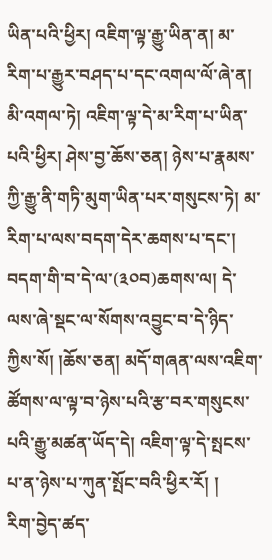ཡིན་པའི་ཕྱིར། འཇིག་ལྟ་རྒྱུ་ཡིན་ན། མ་རིག་པ་རྒྱུར་བཤད་པ་དང་འགལ་ལོ་ཞེ་ན། མི་འགལ་ཏེ། འཇིག་ལྟ་དེ་མ་རིག་པ་ཡིན་པའི་ཕྱིར། ཤེས་བྱ་ཆོས་ཅན། ཉེས་པ་རྣམས་ཀྱི་རྒྱུ་ནི་གཏི་མུག་ཡིན་པར་གསུངས་ཏེ། མ་རིག་པ་ལས་བདག་དེར་ཆགས་པ་དང་། བདག་གི་བ་དེ་ལ་(༣༠བ)ཆགས་ལ། དེ་ལས་ཞེ་སྡང་ལ་སོགས་འབྱུང་བ་དེ་ཉིད་ཀྱིས་སོ། །ཆོས་ཅན། མདོ་གཞན་ལས་འཇིག་ཚོགས་ལ་ལྟ་བ་ཉེས་པའི་རྩ་བར་གསུངས་པའི་རྒྱུ་མཚན་ཡོད་དེ། འཇིག་ལྟ་དེ་སྤངས་པ་ན་ཉེས་པ་ཀུན་སྤོང་བའི་ཕྱིར་རོ། །
རིག་བྱེད་ཚད་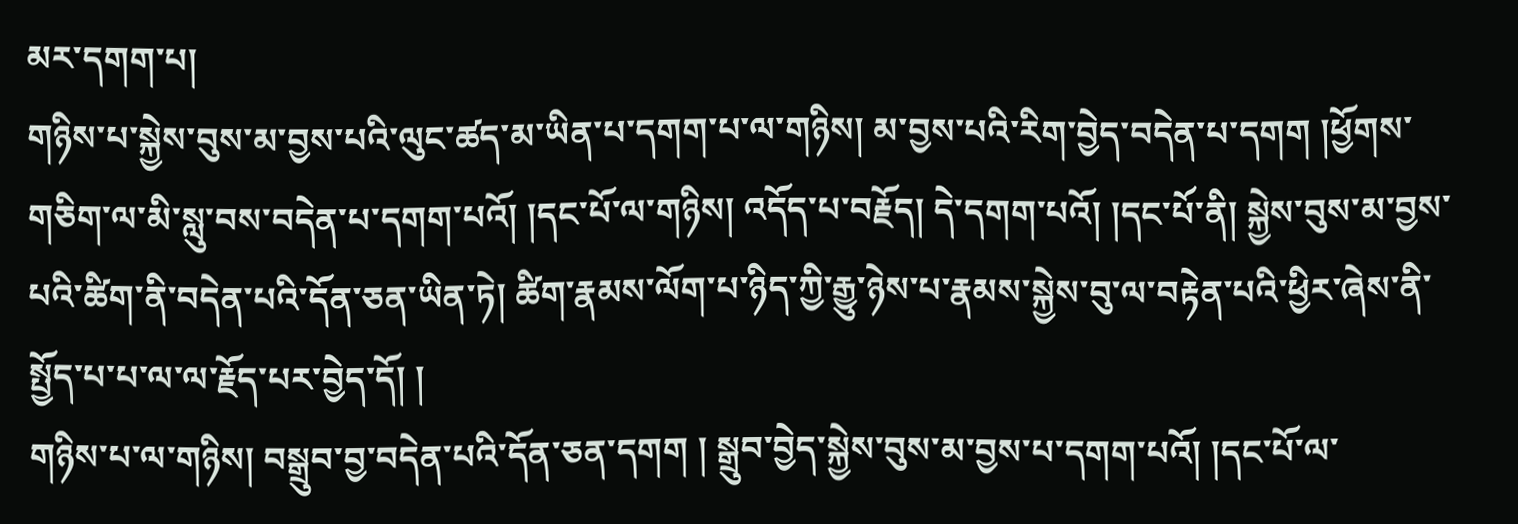མར་དགག་པ།
གཉིས་པ་སྐྱེས་བུས་མ་བྱས་པའི་ལུང་ཚད་མ་ཡིན་པ་དགག་པ་ལ་གཉིས། མ་བྱས་པའི་རིག་བྱེད་བདེན་པ་དགག །ཕྱོགས་གཅིག་ལ་མི་སླུ་བས་བདེན་པ་དགག་པའོ། །དང་པོ་ལ་གཉིས། འདོད་པ་བརྗོད། དེ་དགག་པའོ། །དང་པོ་ནི། སྐྱེས་བུས་མ་བྱས་པའི་ཚིག་ནི་བདེན་པའི་དོན་ཅན་ཡིན་ཏེ། ཚིག་རྣམས་ལོག་པ་ཉིད་ཀྱི་རྒྱུ་ཉེས་པ་རྣམས་སྐྱེས་བུ་ལ་བརྟེན་པའི་ཕྱིར་ཞེས་ནི་སྤྱོད་པ་པ་ལ་ལ་རྗོད་པར་བྱེད་དོ། །
གཉིས་པ་ལ་གཉིས། བསྒྲུབ་བྱ་བདེན་པའི་དོན་ཅན་དགག ། སྒྲུབ་བྱེད་སྐྱེས་བུས་མ་བྱས་པ་དགག་པའོ། །དང་པོ་ལ་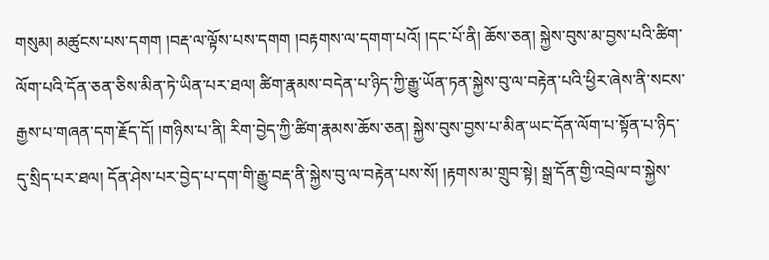གསུམ། མཚུངས་པས་དགག །བརྡ་ལ་ལྟོས་པས་དགག །བརྟགས་ལ་དགག་པའོ། །དང་པོ་ནི། ཆོས་ཅན། སྐྱེས་བུས་མ་བྱས་པའི་ཚིག་ལོག་པའི་དོན་ཅན་ཅིས་མིན་ཏེ་ཡིན་པར་ཐལ། ཚིག་རྣམས་བདེན་པ་ཉིད་ཀྱི་རྒྱུ་ཡོན་ཏན་སྐྱེས་བུ་ལ་བརྟེན་པའི་ཕྱིར་ཞེས་ནི་སངས་རྒྱས་པ་གཞན་དག་རྗོད་དོ། །གཉིས་པ་ནི། རིག་བྱེད་ཀྱི་ཚིག་རྣམས་ཆོས་ཅན། སྐྱེས་བུས་བྱས་པ་མིན་ཡང་དོན་ལོག་པ་སྟོན་པ་ཉིད་དུ་སྲིད་པར་ཐལ། དོན་ཤེས་པར་བྱེད་པ་དག་གི་རྒྱུ་བརྡ་ནི་སྐྱེས་བུ་ལ་བརྟེན་པས་སོ། །རྟགས་མ་གྲུབ་སྟེ། སྒྲ་དོན་གྱི་འབྲེལ་བ་སྐྱེས་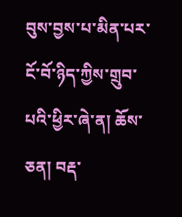བུས་བྱས་པ་མིན་པར་ངོ་བོ་ཉིད་ཀྱིས་གྲུབ་པའི་ཕྱིར་ཞེ་ན། ཆོས་ཅན། བརྡ་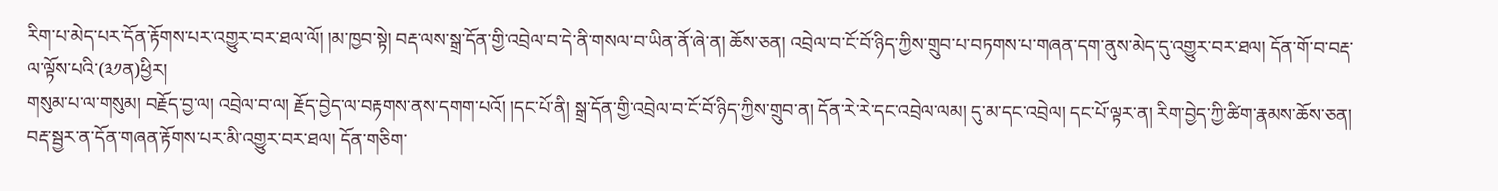རིག་པ་མེད་པར་དོན་རྟོགས་པར་འགྱུར་བར་ཐལ་ལོ། །མ་ཁྱབ་སྟེ། བརྡ་ལས་སྒྲ་དོན་གྱི་འབྲེལ་བ་དེ་ནི་གསལ་བ་ཡིན་ནོ་ཞེ་ན། ཆོས་ཅན། འབྲེལ་བ་ངོ་བོ་ཉིད་ཀྱིས་གྲུབ་པ་བཏགས་པ་གཞན་དག་ནུས་མེད་དུ་འགྱུར་བར་ཐལ། དོན་གོ་བ་བརྡ་ལ་ལྟོས་པའི་(༣༡ན)ཕྱིར།
གསུམ་པ་ལ་གསུམ། བརྗོད་བྱ་ལ། འབྲེལ་བ་ལ། རྗོད་བྱེད་ལ་བརྟགས་ནས་དགག་པའོ། །དང་པོ་ནི། སྒྲ་དོན་གྱི་འབྲེལ་བ་ངོ་བོ་ཉིད་ཀྱིས་གྲུབ་ན། དོན་རེ་རེ་དང་འབྲེལ་ལམ། དུ་མ་དང་འབྲེལ། དང་པོ་ལྟར་ན། རིག་བྱེད་ཀྱི་ཚིག་རྣམས་ཆོས་ཅན། བརྡ་སྦྱར་ན་དོན་གཞན་རྟོགས་པར་མི་འགྱུར་བར་ཐལ། དོན་གཅིག་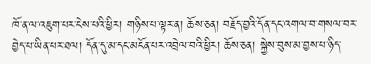ཁོ་ན་ལ་འཇུག་པར་ངེས་པའི་ཕྱིར། གཉིས་པ་ལྟར་ན། ཆོས་ཅན། བརྗོད་བྱའི་དོན་དང་འགལ་བ་གསལ་བར་བྱེད་པ་ཡིན་པར་ཐལ། དོན་དུ་མ་དང་མངོན་པར་འབྲེལ་བའི་ཕྱིར། ཆོས་ཅན། སྐྱེས་བུས་མ་བྱས་པ་ཉིད་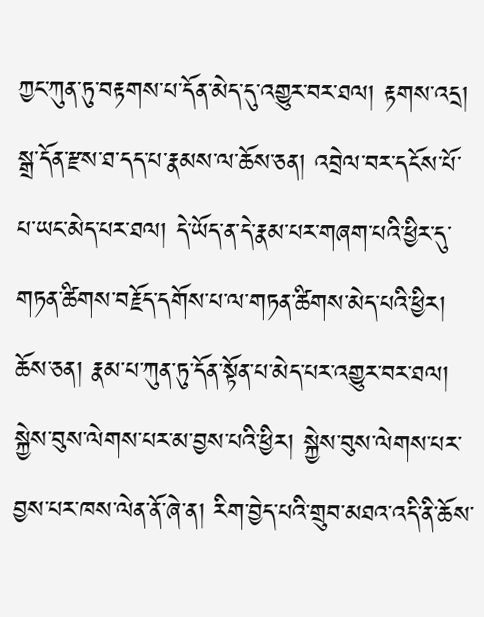ཀྱང་ཀུན་ཏུ་བརྟགས་པ་དོན་མེད་དུ་འགྱུར་བར་ཐལ། རྟགས་འདྲ། སྒྲ་དོན་རྫས་ཐ་དད་པ་རྣམས་ལ་ཆོས་ཅན། འབྲེལ་བར་དངོས་པོ་པ་ཡང་མེད་པར་ཐལ། དེ་ཡོད་ན་དེ་རྣམ་པར་གཞག་པའི་ཕྱིར་དུ་གཏན་ཚིགས་བརྗོད་དགོས་པ་ལ་གཏན་ཚིགས་མེད་པའི་ཕྱིར། ཆོས་ཅན། རྣམ་པ་ཀུན་ཏུ་དོན་སྟོན་པ་མེད་པར་འགྱུར་བར་ཐལ། སྐྱེས་བུས་ལེགས་པར་མ་བྱས་པའི་ཕྱིར། སྐྱེས་བུས་ལེགས་པར་བྱས་པར་ཁས་ལེན་ནོ་ཞེ་ན། རིག་བྱེད་པའི་གྲུབ་མཐའ་འདི་ནི་ཆོས་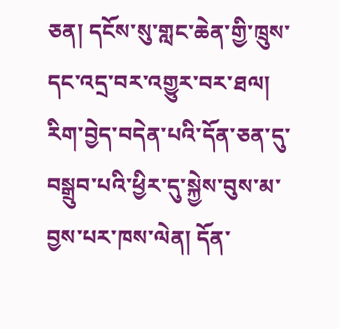ཅན། དངོས་སུ་གླང་ཆེན་གྱི་ཁྲུས་དང་འདྲ་བར་འགྱུར་བར་ཐལ། རིག་བྱེད་བདེན་པའི་དོན་ཅན་དུ་བསྒྲུབ་པའི་ཕྱིར་དུ་སྐྱེས་བུས་མ་བྱས་པར་ཁས་ལེན། དོན་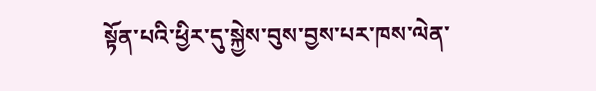སྟོན་པའི་ཕྱིར་དུ་སྐྱེས་བུས་བྱས་པར་ཁས་ལེན་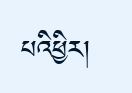པའིཕྱིར།